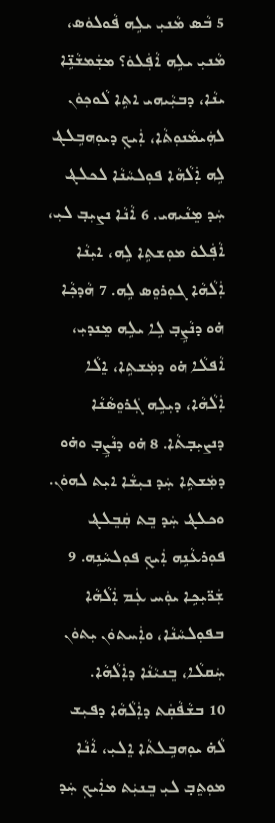5 ܒܵܣ ܡܵܢܝܼ ܝܠܹܗ ܦܵܘܠܘܿܣ، ܡܵܢܝܼ ܝܠܹܗ ܐܵܦܲܠܘܿ؟ ܡܫܲܡܫܵܢܹ̈ܐ ܝܢܵܐ، ܕܒܝܼܵܝܗܝ ܐܬܹܐ ܠܵܘܟ݂ܘܿܢ ܠܗܲܝܡܵܢܘܼܬܵܐ، ܐܲܝܟ݂ ܕܝܘܼܗܒܹܠܔ ܠܹܗ ܐܲܠܵܗܵܐ ܦܘܼܠܚܵܢܵܐ ܠܟܠܔ ܚܲܕ ܡܸܢܵܝܗܝ. 6 ܐܵܢܵܐ ܢܨܝܼܒ݂ ܠܝܼ، ܐܵܦܲܠܘܿ ܡܘܼܫܬܹܐ ܠܹܗ، ܐܝܼܢܵܐ ܐܲܠܵܗܵܐ ܓܘܼܪܘܸܣ ܠܹܗ. 7 ܗܵܕܟ݂ܵܐ ܗ̇ܘ ܕܢܵܨܹܒ݂ ܠܹܐ ܝܠܹܗ ܡܸܢܕܝܼ، ܐܵܦܠܵܐ ܗ̇ܘ ܕܡܲܫܬܹܐ، ܐܸܠܵܐ ܐܲܠܵܗܵܐ، ܕܝܼܠܹܗ ܓܲܪܘܸܣܵܢܵܐ ܕܢܨܝܼܒ݂ܬܵܐ. 8 ܗ̇ܘ ܕܢܵܨܹܒ݂ ܘܗ̇ܘ ܕܡܲܫܬܹܐ ܚܲܕ ܢܝܼܫܵܐ ܐܝܼܬ ܠܗܘܿܢ. ܘܟܠܔ ܚܲܕ ܒܸܬ ܩܲܒܸܠܔ ܦܘܼܪܥܵܢܹܗ ܐܲܝܟ݂ ܦܘܼܠܚܵܢܹܗ. 9 ܫܲܪ̈ܝܼܟܹܐ ܝܘܲܚ ܥܲܡ ܐܲܠܵܗܵܐ ܒܦܘܼܠܚܵܢܵܐ، ܘܐܲܚܬܘܿܢ ܝܼܬܘܿܢ ܚܲܩܠܵܐ، ܒܸܢܝܵܢܵܐ ܕܐܲܠܵܗܵܐ.
10 ܒܫܵܦܵܩܲܬ ܕܐܲܠܵܗܵܐ ܕܦܝܼܫ ܠܵܗ̇ ܝܘܼܗܒܹܠܬܵܐ ܐܸܠܝܼ، ܐܵܢܵܐ ܡܘܼܬܸܒ݂ ܠܝܼ ܒܸܢܝܲܬ ܡܐܲܝܟ݂ ܚܲܕ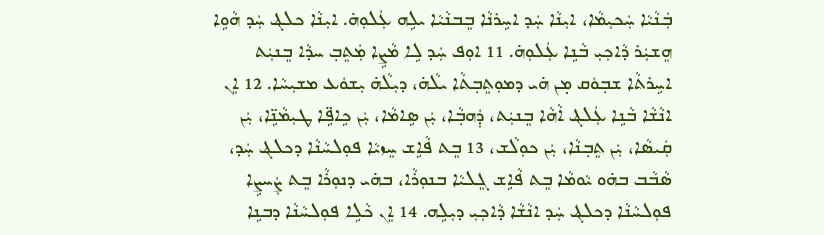ܒܲܢܵܝܵܐ ܚܲܟܝܼܡܵܐ، ܐܝܼܢܵܐ ܚܲܕ ܐܚܹܪܢܵܐ ܒܸܒܢܵܝܵܐ ܝܠܹܗ ܥܲܠܘܼܗ̇. ܐܝܼܢܵܐ ܟܠܔ ܚܲܕ ܗܵܘܹܐ ܗܸܫܝܲܪ ܕܵܐܟ݂ܝܼ ܒܵܢܹܐ ܥܲܠܘܼܗ̇. 11 ܐܘܼܦ ܚܲܕ ܠܹܐ ܡܵܨܹܐ ܡܲܬܸܒ݂ ܚܕܵܐ ܒܸܢܝܲܬ ܐܚܹܪܬܵܐ ܫܒ݂ܘܿܩ ܡ̣ܢ ܗ̇ܝ ܕܡܘܼܬܸܒ݂ܬܵܐ ܝܠܵܗ̇، ܕܝܼܠܵܗ̇ ܝܼܫܘܿܥ ܡܫܝܼܚܵܐ. 12 ܐܸܢ ܐܢܵܫܵܐ ܒܵܢܹܐ ܥܲܠܔ ܐܵܗܵܐ ܒܸܢܝܲܬ، ܕܲܗܒ݂ܵܐ، ܝܲܢ ܣܹܐܡܵܐ، ܝܲܢ ܟܹܐܦܹ̈ܐ ܛܝܼܡܵܢܹ̈ܐ، ܝܲܢ ܩܲܝܣܵܐ، ܝܲܢ ܬܸܒ݂ܢܵܐ، ܝܲܢ ܟܘܼܠܵܫ، 13 ܒܸܬ ܦܵܐܹܫ ܚܸܙܝܵܐ ܦܘܼܠܚܵܢܵܐ ܕܟܠܔ ܚܲܕ، ܣܵܒܵܒ ܒܗ̇ܘ ܝܵܘܡܵܐ ܒܸܬ ܦܵܐܹܫ ܓܸܠܝܵܐ ܒܢܘܼܪܵܐ، ܒܗ̇ܝ ܕܢܘܼܪܵܐ ܒܸܬ ܨܲܚܨܹܐ ܦܘܼܠܚܵܢܵܐ ܕܟܠܔ ܚܲܕ ܐܢܵܫܵܐ ܕܵܐܟ݂ܝܼ ܕܝܼܠܹܗ. 14 ܐܸܢ ܟܵܠܹܐ ܦܘܼܠܚܵܢܵܐ ܕܒܢܹܐ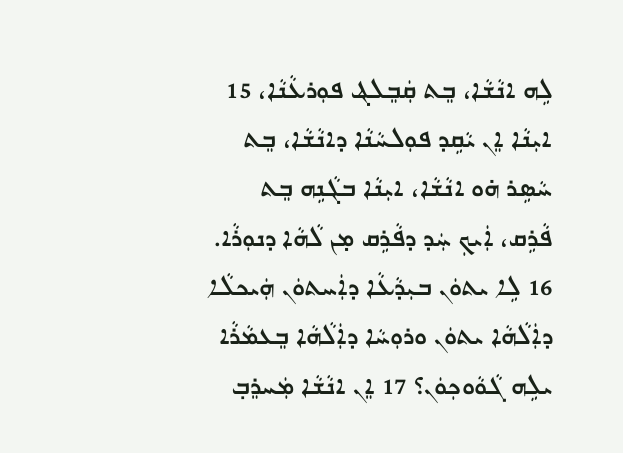ܠܹܗ ܐܢܵܫܵܐ، ܒܸܬ ܩܲܒܸܠܔ ܦܘܼܪܥܵܢܵܐ، 15 ܐܝܼܢܵܐ ܐܸܢ ܝܵܩܹܕ ܦܘܼܠܚܵܢܵܐ ܕܐܢܵܫܵܐ، ܒܸܬ ܚܵܣܹܪ ܗ̇ܘ ܐܢܵܫܵܐ، ܐܝܼܢܵܐ ܒܓܵܢܹܗ ܒܸܬ ܦܵܪܹܩ، ܐܲܝܟ݂ ܚܲܕ ܕܦܵܪܹܩ ܡ̣ܢ ܠܵܗܵܐ ܕܢܘܼܪܵܐ.
16 ܠܹܐ ܝܬܘܿܢ ܒܝܼܕܵܥܵܐ ܕܐܲܚܬܘܿܢ ܗܲܝܟܠܵܐ ܕܐܲܠܵܗܵܐ ܝܬܘܿܢ ܘܪܘܼܚܵܐ ܕܐܲܠܵܗܵܐ ܒܸܥܡܵܪܵܐ ܝܠܹܗ ܓܵܘܵܘܟ݂ܘܿܢ؟ 17 ܐܸܢ ܐܢܵܫܵܐ ܡܲܚܪܸܒ݂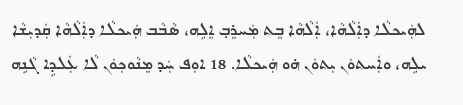ܠܗܲܝܟܠܵܐ ܕܐܲܠܵܗܵܐ، ܐܲܠܵܗܵܐ ܒܸܬ ܡܲܚܪܸܒ݂ ܐܸܠܹܗ، ܣܵܒܵܒ ܗܲܝܟܠܵܐ ܕܐܲܠܵܗܵܐ ܩܲܕܝܼܫܵܐ ܝܠܹܗ، ܘܐܲܚܬܘܿܢ ܝܼܬܘܿܢ ܗ̇ܘ ܗܲܝܟܠܵܐ. 18 ܐܘܼܦ ܚܲܕ ܡܸܢܵܘܟ݂ܘܿܢ ܠܵܐ ܥܲܠܕܹܐ ܓܵܢܹܗ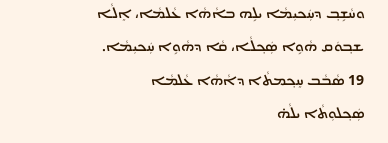ܘܚܵܫܹܒ݂ ܕܚܲܟܝܼܡܵܐ ܝܠܹܗ ܒܐܵܗܵܐ ܥܵܠܡܵܐ، ܐܸܠܵܐ ܫܒ݂ܘܿܩ ܗܵܘܹܐ ܣܲܟ݂ܠܵܐ، ܩܵܐ ܕܗܵܘܹܐ ܚܲܟܝܼܡܵܐ. 19 ܣܵܒܵܒ ܚܸܟ݂ܡܬܵܐ ܕܐܵܗܵܐ ܥܵܠܡܵܐ ܣܲܟ݂ܠܘܼܬܵܐ ܝܠܵܗ̇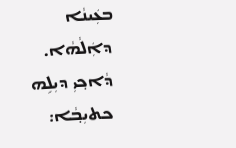ܒܥܲܝܢܵܐ ܕܐܲܠܵܗܵܐ. ܕܵܐܟ݂ܝܼ ܕܝܼܠܹܗ ܟܬܝܼܒ݂ܵܐ: